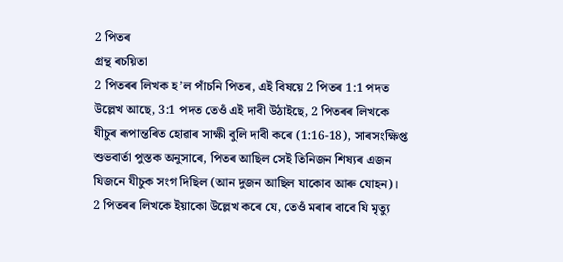2 পিতৰ
গ্রন্থ ৰচয়িতা
2 পিতৰৰ লিখক হ’ল পাঁচনি পিতৰ, এই বিষয়ে 2 পিতৰ 1:1 পদত উল্লেখ আছে, 3:1 পদত তেওঁ এই দাবী উঠাইছে, 2 পিতৰৰ লিখকে যীচুৰ ৰূপান্তৰিত হোৱাৰ সাক্ষী বুলি দাবী কৰে (1:16-18), সাৰসংক্ষিপ্ত শুভবার্তা পুস্তক অনুসাৰে, পিতৰ আছিল সেই তিনিজন শিষ্যৰ এজন যিজনে যীচুক সংগ দিছিল (আন দুজন আছিল যাকোব আৰু যোহন)। 2 পিতৰৰ লিখকে ইয়াকো উল্লেখ কৰে যে, তেওঁ মৰাৰ বাবে যি মৃত্যু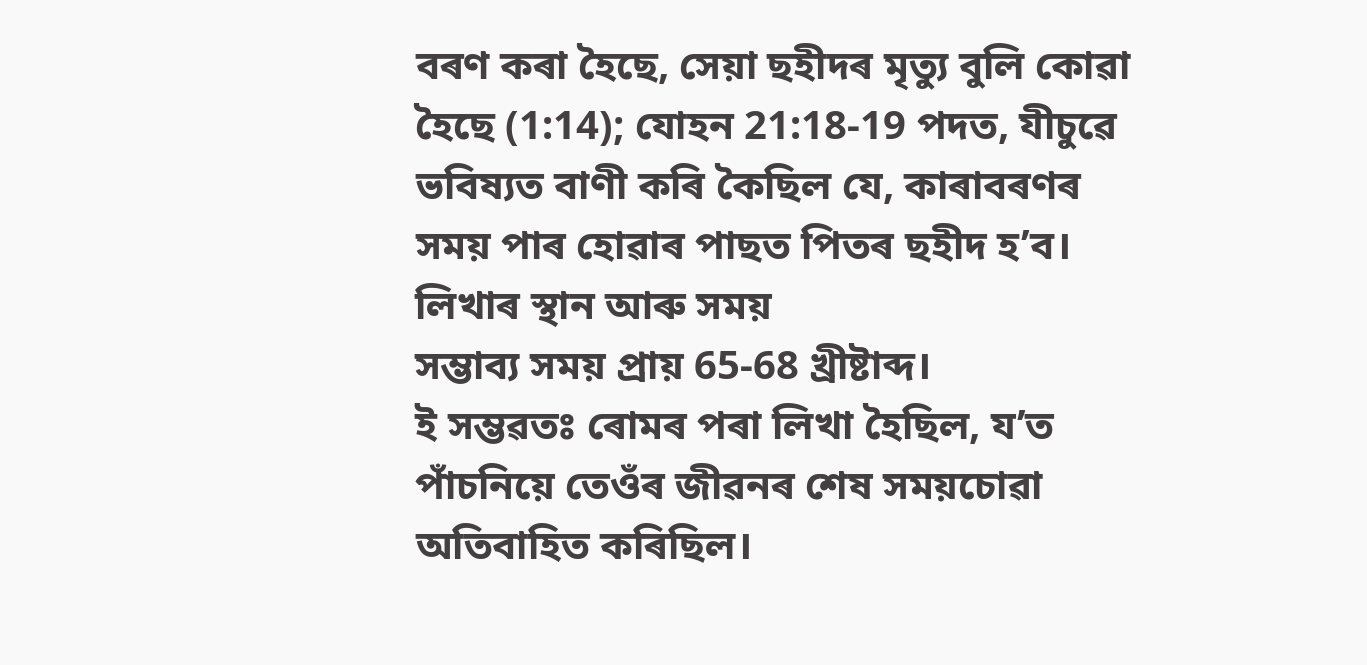বৰণ কৰা হৈছে, সেয়া ছহীদৰ মৃত্যু বুলি কোৱা হৈছে (1:14); যোহন 21:18-19 পদত, যীচুৱে ভবিষ্যত বাণী কৰি কৈছিল যে, কাৰাবৰণৰ সময় পাৰ হোৱাৰ পাছত পিতৰ ছহীদ হ’ব।
লিখাৰ স্থান আৰু সময়
সম্ভাব্য সময় প্রায় 65-68 খ্রীষ্টাব্দ।
ই সম্ভৱতঃ ৰোমৰ পৰা লিখা হৈছিল, য’ত পাঁচনিয়ে তেওঁৰ জীৱনৰ শেষ সময়চোৱা অতিবাহিত কৰিছিল।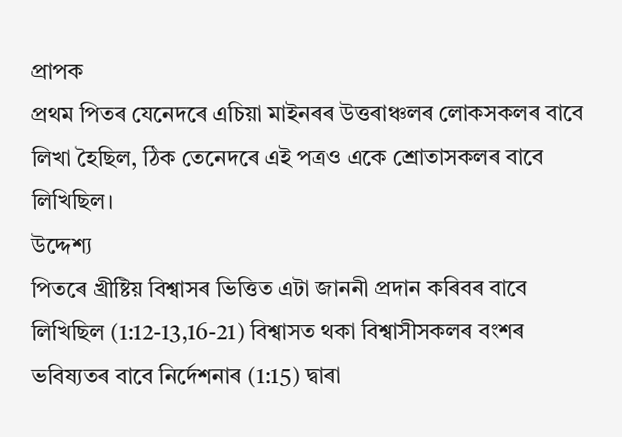প্রাপক
প্রথম পিতৰ যেনেদৰে এচিয়া মাইনৰৰ উত্তৰাঞ্চলৰ লোকসকলৰ বাবে লিখা হৈছিল, ঠিক তেনেদৰে এই পত্রও একে শ্রোতাসকলৰ বাবে লিখিছিল।
উদ্দেশ্য
পিতৰে খ্রীষ্টিয় বিশ্বাসৰ ভিত্তিত এটা জাননী প্রদান কৰিবৰ বাবে লিখিছিল (1:12-13,16-21) বিশ্বাসত থকা বিশ্বাসীসকলৰ বংশৰ ভবিষ্যতৰ বাবে নির্দেশনাৰ (1:15) দ্বাৰা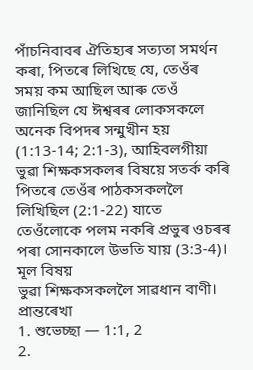পাঁচনিবাবৰ ঐতিহ্যৰ সত্যতা সমর্থন কৰা, পিতৰে লিখিছে যে, তেওঁৰ সময় কম আছিল আৰু তেওঁ জানিছিল যে ঈশ্বৰৰ লোকসকলে অনেক বিপদৰ সন্মুখীন হয় (1:13-14; 2:1-3), আহিবলগীয়া ভুৱা শিক্ষকসকলৰ বিষয়ে সতর্ক কৰি পিতৰে তেওঁৰ পাঠকসকললৈ লিখিছিল (2:1-22) যাতে তেওঁলোকে পলম নকৰি প্রভুৰ ওচৰৰ পৰা সোনকালে উভতি যায় (3:3-4)।
মূল বিষয়
ভুৱা শিক্ষকসকললৈ সাৱধান বাণী।
প্রান্তৰেখা
1. শুভেচ্ছা — 1:1, 2
2.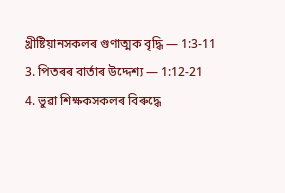খ্রীষ্টিয়ানসকলৰ গুণাত্মক বৃদ্ধি — 1:3-11
3. পিতৰৰ বার্তাৰ উদ্দেশ্য — 1:12-21
4. ভুৱা শিক্ষকসকলৰ বিৰুদ্ধে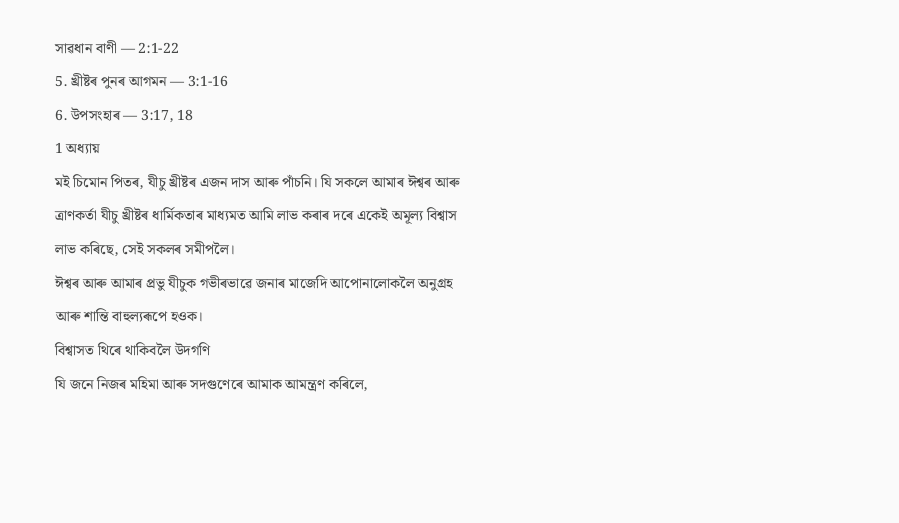সাৱধান বাণী — 2:1-22
5. খ্ৰীষ্টৰ পুনৰ আগমন — 3:1-16
6. উপসংহাৰ — 3:17, 18
1 অধ্যায়
মই চিমোন পিতৰ, যীচু খ্ৰীষ্টৰ এজন দাস আৰু পাঁচনি। যি সকলে আমাৰ ঈশ্বৰ আৰু ত্ৰাণকৰ্তা যীচু খ্ৰীষ্টৰ ধাৰ্মিকতাৰ মাধ্যমত আমি লাভ কৰাৰ দৰে একেই অমূল্য বিশ্বাস লাভ কৰিছে, সেই সকলৰ সমীপলৈ।
ঈশ্বৰ আৰু আমাৰ প্ৰভু যীচুক গভীৰভাৱে জনাৰ মাজেদি আপোনালোকলৈ অনুগ্ৰহ আৰু শান্তি বাহুল্যৰূপে হওক।
বিশ্বাসত থিৰে থাকিবলৈ উদগণি
যি জনে নিজৰ মহিমা আৰু সদগুণেৰে আমাক আমন্ত্রণ কৰিলে,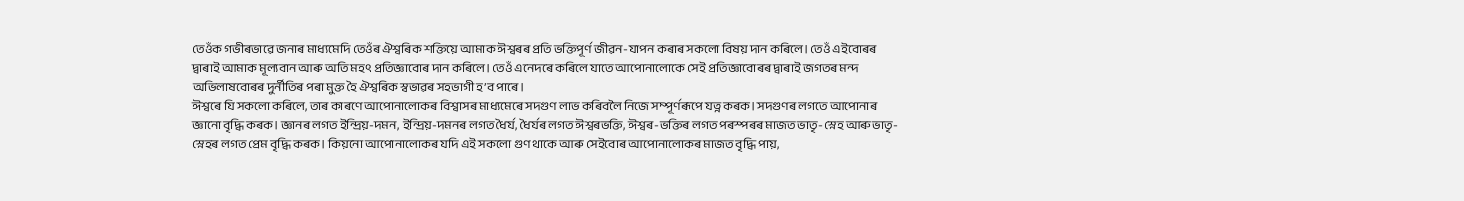তেওঁক গভীৰভাৱে জনাৰ মাধ্যমেদি তেওঁৰ ঐশ্বৰিক শক্তিয়ে আমাক ঈশ্বৰৰ প্রতি ভক্তিপূর্ণ জীৱন-যাপন কৰাৰ সকলো বিষয় দান কৰিলে। তেওঁ এইবোৰৰ দ্বাৰাই আমাক মূল্যবান আৰু অতি মহৎ প্ৰতিজ্ঞাবোৰ দান কৰিলে। তেওঁ এনেদৰে কৰিলে যাতে আপোনালোকে সেই প্রতিজ্ঞাবোৰৰ দ্বাৰাই জগতৰ মন্দ অভিলাষবোৰৰ দুর্নীতিৰ পৰা মুক্ত হৈ ঐশ্বৰিক স্বভাৱৰ সহভাগী হ’ব পাৰে।
ঈশ্বৰে যি সকলো কৰিলে, তাৰ কাৰণে আপোনালোকৰ বিশ্বাসৰ মাধ্যমেৰে সদগুণ লাভ কৰিবলৈ নিজে সম্পূর্ণৰূপে যত্ন কৰক। সদগুণৰ লগতে আপোনাৰ জ্ঞানো বৃদ্ধি কৰক। জ্ঞানৰ লগত ইন্দ্ৰিয়-দমন, ইন্দ্ৰিয়-দমনৰ লগত ধৈৰ্য, ধৈৰ্যৰ লগত ঈশ্বৰভক্তি, ঈশ্বৰ-ভক্তিৰ লগত পৰস্পৰৰ মাজত ভাতৃ-স্নেহ আৰু ভাতৃ-স্নেহৰ লগত প্ৰেম বৃদ্ধি কৰক। কিয়নো আপোনালোকৰ যদি এই সকলো গুণ থাকে আৰু সেইবোৰ আপোনালোকৰ মাজত বৃদ্ধি পায়,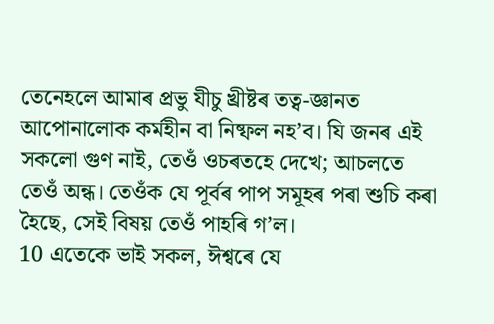তেনেহলে আমাৰ প্ৰভু যীচু খ্ৰীষ্টৰ তত্ব-জ্ঞানত আপোনালোক কৰ্মহীন বা নিষ্ফল নহ’ব। যি জনৰ এই সকলো গুণ নাই, তেওঁ ওচৰতহে দেখে; আচলতে তেওঁ অন্ধ। তেওঁক যে পূৰ্বৰ পাপ সমূহৰ পৰা শুচি কৰা হৈছে, সেই বিষয় তেওঁ পাহৰি গ’ল।
10 এতেকে ভাই সকল, ঈশ্বৰে যে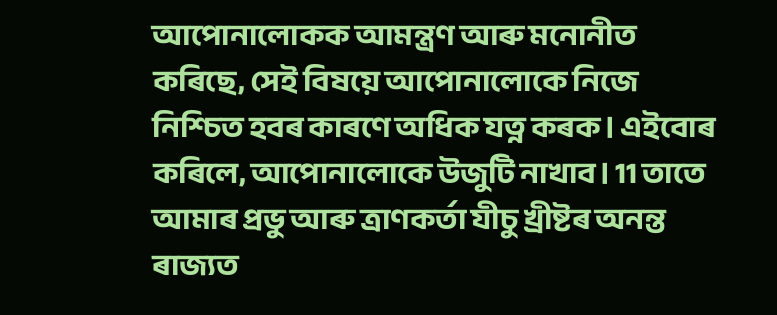আপোনালোকক আমন্ত্রণ আৰু মনোনীত কৰিছে, সেই বিষয়ে আপোনালোকে নিজে নিশ্চিত হবৰ কাৰণে অধিক যত্ন কৰক। এইবোৰ কৰিলে, আপোনালোকে উজুটি নাখাব। 11 তাতে আমাৰ প্রভু আৰু ত্ৰাণকর্তা যীচু খ্রীষ্টৰ অনন্ত ৰাজ্যত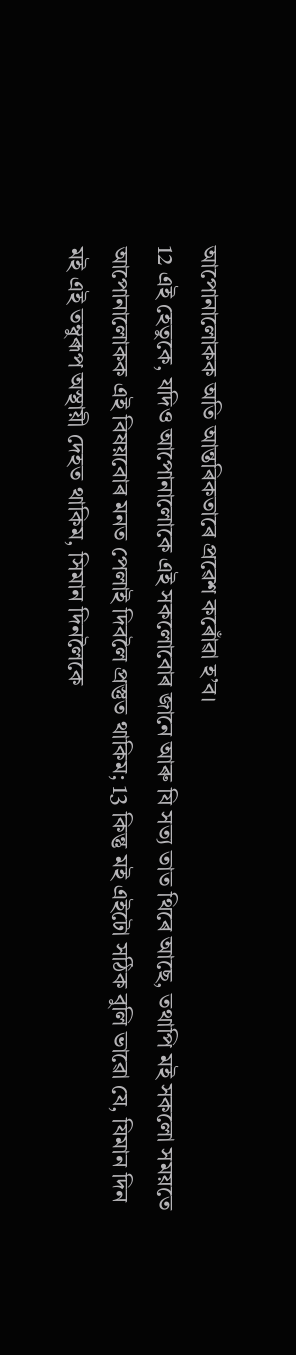আপোনালোকক অতি আন্তৰিকতাৰে প্রৱেশ কৰোঁৱা হ’ব।
12 এই হেতুকে, যদিও আপোনালোকে এই সকলোবোৰ জানে আৰু যি সত্য তাত থিৰে আছে, তথাপি মই সকলো সময়তে আপোনালোকক এই বিষয়বোৰ মনত পেলাই দিবলৈ প্রস্তুত থাকিম; 13 কিন্তু মই এইটো সঠিক বুলি ভাৱো যে, যিমান দিন মই এই তম্বুৰূপ অস্থায়ী দেহত থাকিম, সিমান দিনলৈকে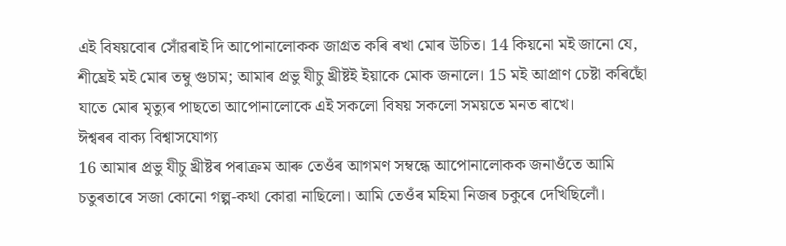এই বিষয়বোৰ সোঁৱৰাই দি আপোনালোকক জাগ্রত কৰি ৰখা মোৰ উচিত। 14 কিয়নো মই জানো যে, শীঘ্রেই মই মোৰ তম্বু গুচাম; আমাৰ প্রভু যীচু খ্রীষ্টই ইয়াকে মোক জনালে। 15 মই আপ্রাণ চেষ্টা কৰিছোঁ যাতে মোৰ মৃত্যুৰ পাছতো আপোনালোকে এই সকলো বিষয় সকলো সময়তে মনত ৰাখে।
ঈশ্বৰৰ বাক্য বিশ্বাসযোগ্য
16 আমাৰ প্ৰভু যীচু খ্ৰীষ্টৰ পৰাক্ৰম আৰু তেওঁৰ আগমণ সম্বন্ধে আপোনালোকক জনাওঁতে আমি চতুৰতাৰে সজা কোনো গল্প-কথা কোৱা নাছিলো। আমি তেওঁৰ মহিমা নিজৰ চকুৰে দেখিছিলোঁ।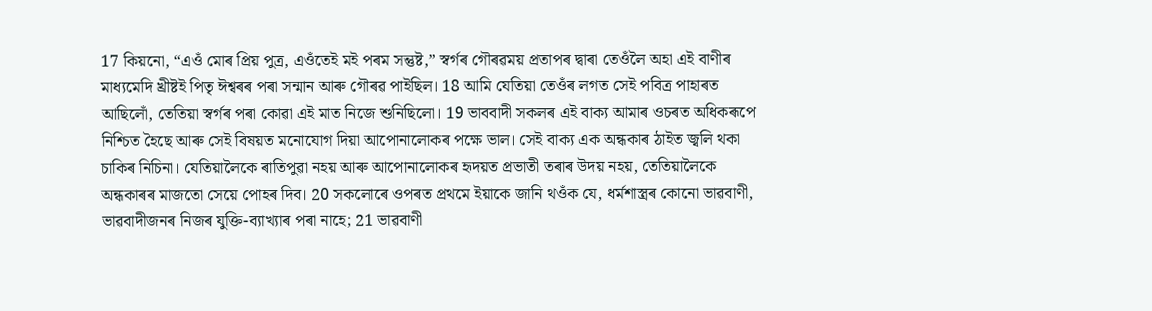17 কিয়নো, “এওঁ মোৰ প্ৰিয় পুত্ৰ, এওঁতেই মই পৰম সন্তুষ্ট,” স্বর্গৰ গৌৰৱময় প্ৰতাপৰ দ্বাৰা তেওঁলৈ অহা এই বাণীৰ মাধ্যমেদি খ্রীষ্টই পিতৃ ঈশ্বৰৰ পৰা সন্মান আৰু গৌৰৱ পাইছিল। 18 আমি যেতিয়া তেওঁৰ লগত সেই পবিত্ৰ পাহাৰত আছিলোঁ, তেতিয়া স্বৰ্গৰ পৰা কোৱা এই মাত নিজে শুনিছিলো। 19 ভাববাদী সকলৰ এই বাক্য আমাৰ ওচৰত অধিকৰূপে নিশ্চিত হৈছে আৰু সেই বিষয়ত মনোযোগ দিয়া আপোনালোকৰ পক্ষে ভাল। সেই বাক্য এক অন্ধকাৰ ঠাইত জ্বলি থকা চাকিৰ নিচিনা। যেতিয়ালৈকে ৰাতিপুৱা নহয় আৰু আপোনালোকৰ হৃদয়ত প্রভাতী তৰাৰ উদয় নহয়, তেতিয়ালৈকে অন্ধকাৰৰ মাজতো সেয়ে পোহৰ দিব। 20 সকলোৰে ওপৰত প্ৰথমে ইয়াকে জানি থওঁক যে, ধৰ্মশাস্ত্ৰৰ কোনো ভাৱবাণী, ভাৱবাদীজনৰ নিজৰ যুক্তি-ব্যাখ্যাৰ পৰা নাহে; 21 ভাৱবাণী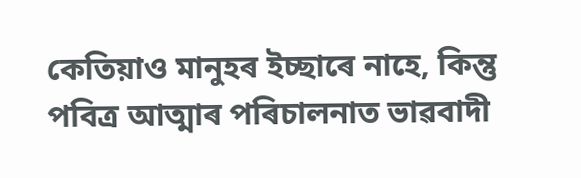কেতিয়াও মানুহৰ ইচ্ছাৰে নাহে, কিন্তু পবিত্ৰ আত্মাৰ পৰিচালনাত ভাৱবাদী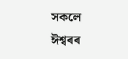সকলে ঈশ্বৰৰ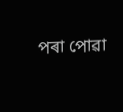পৰা পোৱা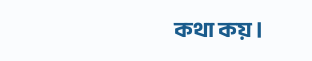কথা কয়।